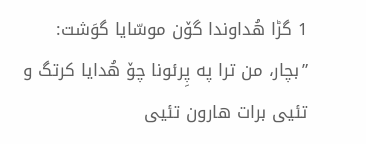1 گڑا هُداوندا گۆن موسّایا گوَشت: ”بچار، من ترا په پِرئونا چۆ هُدایا کرتگ و تئیی برات هارون تئیی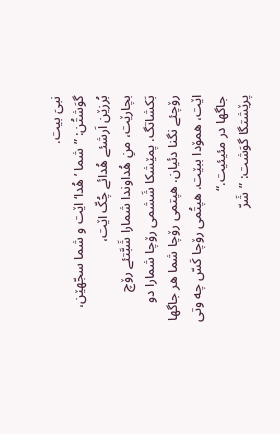نبیَ بیت.
گوَشتُن: ”شما ’هُدا‘ اێت و شما سجّهێن، بُرزێن اَرشئے هُدائے چُکّ اێت،
بچارێت، منِ هُداوندا شمارا شَبَّتئے رۆچ بَکشاتگ. پمێشکا شَشمی رۆچا شمارا دو رۆچئے نگنا دئیان. هپتمی رۆچا شما هر جاگها اێت، همۆدا ببێت. هپتُمی رۆچا کَسّ چه وتی جاگها در مئیئیت.“
پرێشتگا گوَشت: ”شَرّ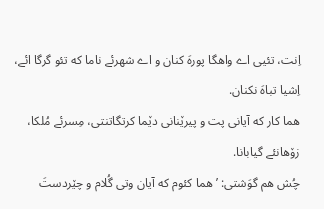اِنت، تئیی اے واهگا پورهَ کنان و اے شهرئے ناما که تئو گرگا ائے، اِشیا تباهَ نکنان.
هما کار که آیانی پت و پیرێنانی دێما کرتگاتنتی، مِسرئے مُلکا، زۆهانئے گیابانا.
چُش هم گوَشتی: ’هما کئوم که آیان وتی گُلام و چێردستَ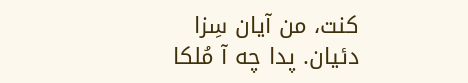کنت، من آیان سِزا دئیان. پدا چه آ مُلکا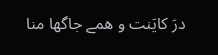درَ کایَنت و همے جاگها منا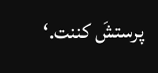پرستشَ کننت.‘